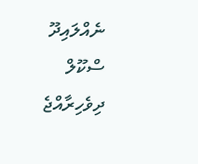ނެއްލައިދޫ ސްކޫލް
ދިވެހިރާއްޖެ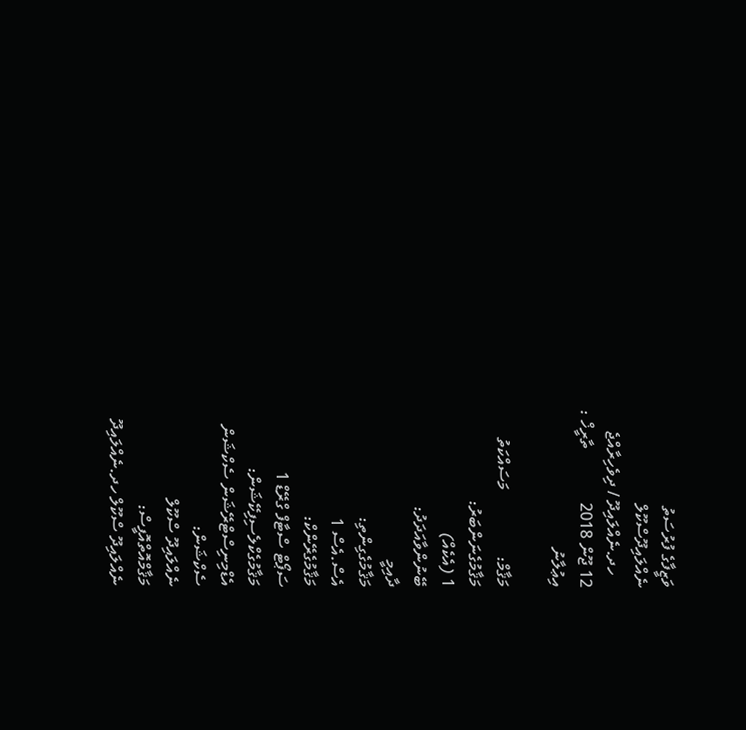ވަޒީފާގެ ފުރުސަތު
ނެއްލައިދޫސްކޫލް
   ހދ.ނެއްލައިދޫ / ދިވެހިރާއްޖެ
12 ޖޫން 2018             ތާރީޚް :
އިޢުލާނު

މަޤާމް:                މަސައްކަތު
މަޤާމުގެނަންބަރު:
1 (އެކެއް)
ބޭނުންވާއަދަދު:
ދާއިމީ
މަޤާމުގެގިންތި:
އެސް.އެސް 1
މަޤާމުގެރޭންކް:
ސަޕޯޓް ސްޓާފް ގްރޭޑް 1
މަޤާމުގެކްލެސިފިކޭޝަން:
އެޑްމިނިސްޓްރޭޝަން ސެކްޝަން
ސެކްޝަން:
ނެއްލައިދޫ ސްކޫލް
މަޤާމްއޮތްއޮފީސް:
ނެއްލައިދޫ ސްކޫލް ހދ.ނެއްލައިދޫ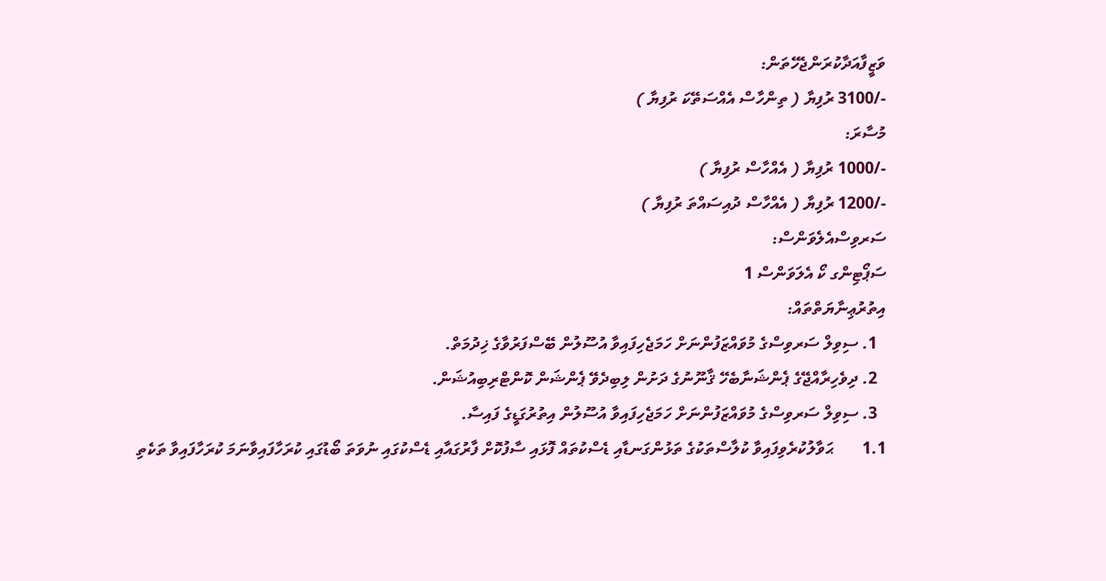ވަޒީފާއަދާކުރަންޖެހޭތަން:
-/3100 ރުފިޔާ ( ތިންހާސް އެއްސަތޭކަ ރުފިޔާ )
މުސާރަ:
-/1000 ރުފިޔާ ( އެއްހާސް ރުފިޔާ )
-/1200 ރުފިޔާ ( އެއްހާސް ދުއިސައްތަ ރުފިޔާ )
ސަރވިސްއެލެވަންސް:
ސަޕޯޓިންގ ކޯ އެލަވަންސް 1
އިތުރުޢިނާޔަތްތައް:
  1. ސިވިލް ސަރވިސްގެ މުވައްޒަފުންނަށް ހަމަޖެހިފައިވާ އުސޫލުން ބޭސްފަރުވާގެ ޚިދުމަތް.
  2. ދިވެހިރާއްޖޭގެ ޕެންޝަނާބެހޭ ޤާނޫނުގެ ދަށުން ލިބިދެވޭ ޕެންޝަން ކޮންޓްރިބިއުޝަން.
  3. ސިވިލް ސަރވިސްގެ މުވައްޒަފުންނަށް ހަމަޖެހިފައިވާ އުސޫލުން އިތުރުގަޑީގެ ފައިސާ.
1.1       ޙަވާލުކުރެވިފައިވާ ކުލާސްތަކުގެ ތަޅުންގަނޑާއި ޑެސްކުތައް ފޮޅައި ސާފުކޮށް ފާރުގައާއި ޑެސްކުގައި ނުވަތަ ބޯޑުގައި ކުރަހާފައިވާނަމަ ކުރަހާފައިވާ ތަކެތި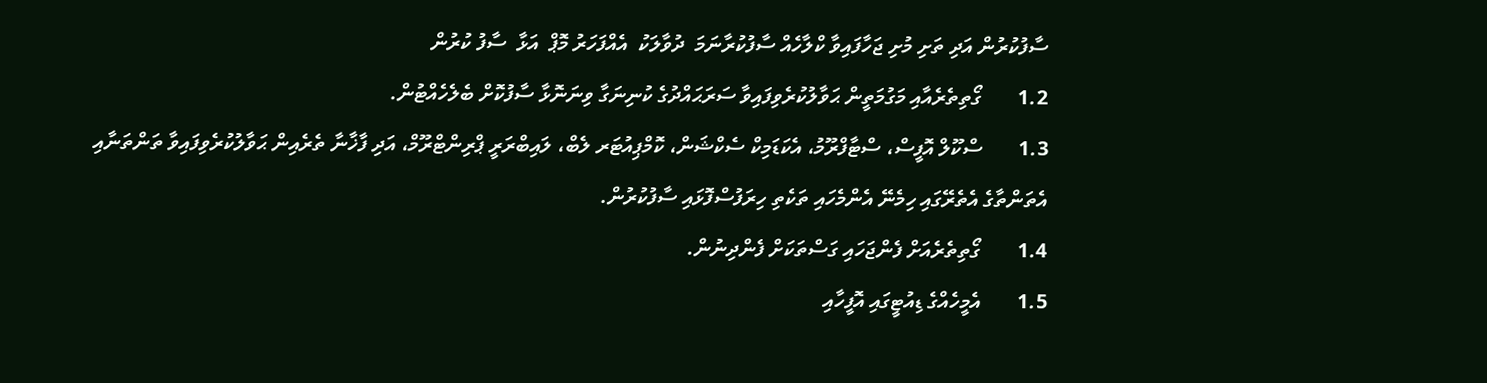ސާފުކުރުން އަދި ތަށި މުށި ޖަހާފައިވާ ކްލާހެއް ސާފުކުރާނަމަ  ދުވާލަކު  އެއްފަހަރު މޮޕް  އަޅާ  ސާފު ކުރުން
1.2       ގޯތިތެރެއާއި މަގުމަތީން ޙަވާލުކުރެވިފައިވާ ސަރަޙައްދުގެ ކުނިނަގާ ވިނަނޮޅާ ސާފުކޮށް ބެލެހެއްޓުން.
1.3       ސްކޫލް އޮފީސް، ސްޓާފްރޫމު، އެކަޑަމިކް ސެކްޝަން، ކޮމްޕިއުޓަރ ލެބް، ލައިބްރަރީ ޕްރިންޓްރޫމް، އަދި ފާޚާނާ ތެރެއިން ޙަވާލުކުރެވިފައިވާ ތަންތަނާއި އެތަންތާގެ އެތެރޭގައި ހިމެނޭ އެންމެހައި ތަކެތި ހިރަފުސްފޮޅައި ސާފުކުރުން.
1.4       ގޯތިތެރެއަށް ފެންޖަހައި ގަސްތަކަށް ފެންދިނުން.
1.5       އެމީހެއްގެ ޑިއުޓީގައި އޮފީހާއި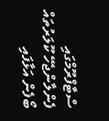ސްޓާފްރޫމްގައި ފެންލާންޖެހޭ ކޫލަރުތައް ބޯފެން އަޅާފައި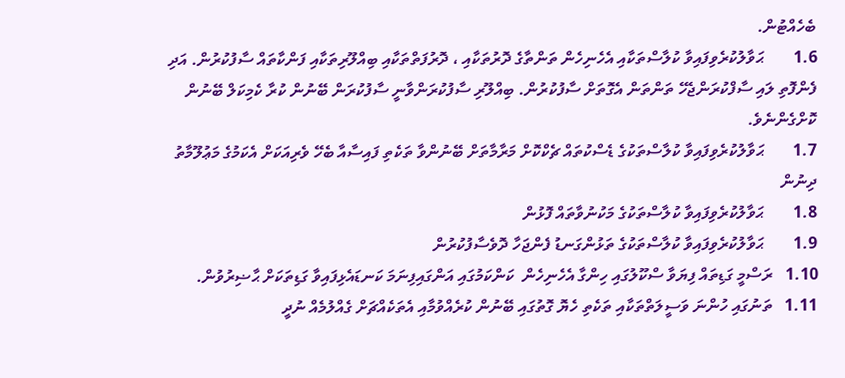ބެހެއްޓުން.
1.6       ޙަވާލުކުރެވިފައިވާ ކުލާސްތަކާއި އެހެނިހެން ތަންތާގެ ދޮރުތަކާއި ، ދޮރުފަތްތަކާއި ބިއްލޫރިތަކާއި ފަންކާތައް ސާފުކުރުން. އަދި ފެންފޮތި ލައި ސާފްކުރަންޖެހޭ ތަންތަން އެގޮތަށް ސާފުކުރުން. ބިއްލޫރި ސާފުކުރަންވާނީ ސާފުކުރަން ބޭނުން ކުރާ ކެމިކަލް ބޭނުން ކޮށްގެންނެވެ.
1.7       ޙަވާލުކުރެވިފައިވާ ކުލާސްތަކުގެ ޑެސްކުތައް ޗެކްކޮށް މަރާމާތަށް ބޭނުންވާ ތަކެތި ފައިސާއާ ބެހޭ ވެރިއަކަށް އެކަމުގެ މަޢުލޫމާތު ދިނުން
1.8       ޙަވާލުކުރެވިފައިވާ ކުލާސްތަކުގެ މަކުނުވާތައް ފޮޅުން
1.9       ޙަވާލުކުރެވިފައިވާ ކުލާސްތަކުގެ ތަޅުންގަނޑު ފެންޖަހާ ދޮވެސާފުކުރުން
1.10   ރަސްމީ ގަޑިތައް ފިޔަވާ ސްކޫލުގައި ހިންގާ އެހެނިހެން  ކަންކަމުގައި އަންގައިފިނަމަ ކަނޑައެޅިފައިވާ ގަޑިތަކަށް ޙާޟިރުވުން.
1.11   ތަނުގައި ހުންނަ ވަސީލަތްތަކާއި ތަކެތި ހެޔޮ ގޮތުގައި ބޭނުން ކުރެއްވުމާއި އެތަކެއްޗަށް ގެއްލުމެއް ނުދީ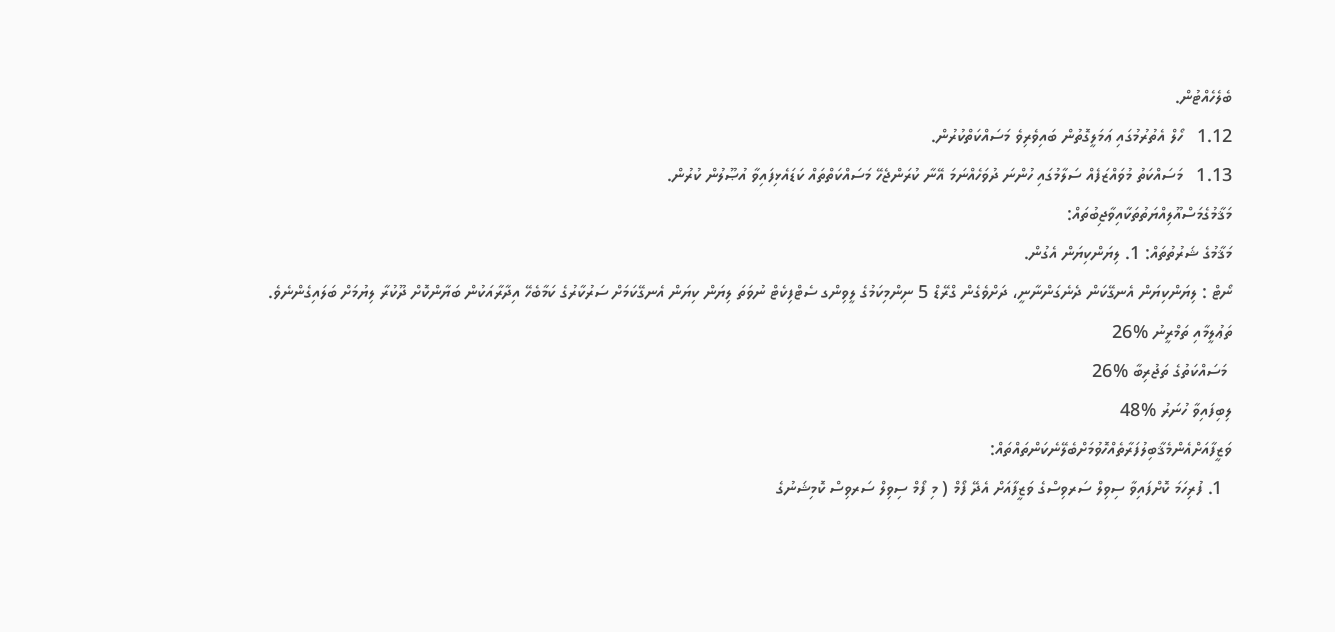ބެލެހެއްޓުން.
1.12   ހޯލް އެތުރުމުގައި ޢަމަލީގޮތުން ބައިވެރިވެ މަސައްކަތްކުރުން.
1.13   މަސައްކަތު މުވައްޒަފެއް ސަލާމުގައި ހުންނަ ދުވަހެއްނަމަ އޭނާ ކުރަންޖެހޭ މަސައްކަތްތައް ކަޑައެޅިފައިވާ އުޞޫލުން ކުރުން.
މަޤާމުގެމަސްއޫލިއްޔަތުތަކާއިވާޖިބުތައް:
މަޤާމުގެ ޝަރުތުތައް: 1. ލިޔަންކިޔަން އެގުން.
ނޯޓް : ލިޔަންކިޔަން އެނގޭކަން ދެނެގަންނާނީ، ދަށްވެގެން ގްރޭޑް 5 ނިންމިކަމުގެ ލީވިންގ ސެޓްފިކެޓް ނުވަތަ ލިޔަން ކިޔަން އެނގޭކަމަށް ސަރުކާރުގެ ކަމާބެހޭ އިދާރާއަކުން ބަޔާންކޮށް ދޫކުރާ ލިޔުމަށް ބަލައިގެންނެވެ.
ތަޢުލީމާއި ތަމްރީނު %26
 މަސައްކަތުގެ ތަޖުރިބާ %26
ލިބިފައިވާ ހުނަރު %48
ވަޒީފާއަށްއެންމެޤާބިލުފަރާތެއްހޮވުމަށްބެލޭނެކަންތައްތައް:
  1. ފުރިހަމަ ކޮށްފައިވާ ސިވިލް ސަރވިސްގެ ވަޒީފާއަށް އެދޭ ފޯމް ( މި ފޯމް ސިވިލް ސަރވިސް ކޮމިޝަނުގެ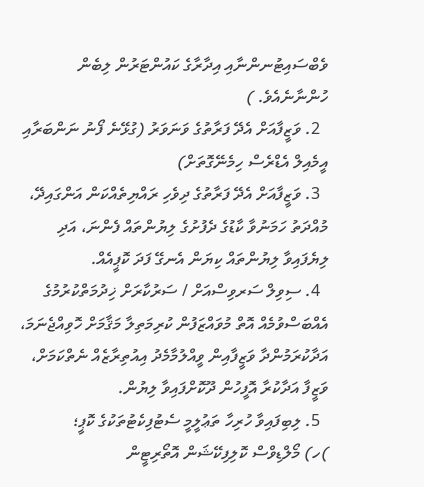ވެބްސައިޓުނންނާއި އިދާރާގެ ކައުންޓަރުން ލިބެން ހުންނާނެއެވެ. )
  2. ވަޒީފާއަށް އެދޭ ފަރާތުގެ ވަނަވަރު (ގުޅޭނެ ފޯނު ނަންބަރާއި އީމެއިލް އެޑްރެސް ހިމެނޭގޮތަށް)
  3. ވަޒީފާއަށް އެދޭ ފަރާތުގެ ދިވެހި ރައްޔިތެއްކަން އަންގައިދޭ، މުއްދަތު ހަމަނުވާ ކާޑުގެ ދެފުށުގެ ލިޔުންތައް ފެންނަ، އަދި ލިޔެފައިވާ ލިޔުންތައް ކިޔަން އެނގޭ ފަދަ ކޮޕީއެއް.
  4. ސިވިލް ސަރވިސްއަށް / ސަރުކާރަށް ޚިދުމަތްކުރުމުގެ އެއްބަސްވުމެއް އޮތް މުވައްޒަފުން ކުރިމަތިލާ މަޤާމަށް ހޮވިއްޖެނަމަ، އަދާކުރަމުންދާ ވަޒީފާއިން ވީއްލުމާމެދު އިއުތިރާޒެއް ނެތްކަމަށް، ވަޒީފާ އަދާކުރާ އޮފީހުން ދޫކޮށްފައިވާ ލިޔުން.
  5. ލިބިފައިވާ ހުރިހާ ތަޢުލީމީ ސެޓުފިކެޓުތަކުގެ ކޮޕީ؛
)ހ) މޯލްޑިވްސް ކޮލިފިކޭޝަން އޮތޯރިޓީން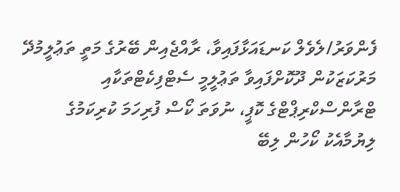ފެންވަރު/ލެވެލް ކަނޑައަޅާފައިވާ، ރާއްޖެއިން ބޭރުގެ މަތީ ތަޢުލީމުދޭ މަރުކަޒަކުން ދޫކޮށްފައިވާ ތަޢުލީމީ ސެޓްފިކެޓްތަކާއި ޓްރާންސްކްރިޕްޓްގެ ކޮޕީ، ނުވަތަ ކޯސް ފުރިހަމަ ކުރިކަމުގެ ލިޔުމާއެކު ކޯހުން ލިބޭ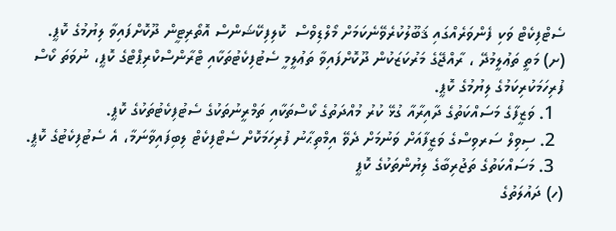ސެޓްފިކެޓް ވަކި ފެންވަރެއްގައި ޤަބޫލުކުރެވޭނެކަމަށް މޯލްޑިވްސް  ކޮލިފިކޭޝަންސް އޮތޯރިޓީން ދޫކޮށްފައިވާ ލިޔުމުގެ ކޮޕީ.
(ށ) މަތީ ތަޢުލީމުދޭ ، ރާއްޖޭގެ މަރުކަޒަކުން ދޫކޮށްފައިވާ ތަޢުލީމީ ސެޓުފިކެޓުތަކާއި ޓްރާންސްކްރިޕްޓްގެ ކޮޕީ، ނުވަތަ ކޯސް ފުރިހަމަކުރިކަމުގެ ލިޔުމުގެ ކޮޕީ.
  1. ވަޒީފާގެ މަސައްކަތުގެ ދާއިރާއާ ގުޅޭ ކުރު މުއްދަތުގެ ކޯސްތަކާއި ތަމްރީނުތަކުގެ ސެޓުފިކެޓުތަކުގެ ކޮޕީ.
  2. ސިވިލް ސަރވިސްގެ ވަޒީފާއަށް ވަނުމަށް ދެވޭ އިމްތިޙާނު ފުރިހަމަކޮށް ސެޓްފިކެޓް ލިބިފައިވާނަމާ، އެ ސެޓުފިކެޓުގެ ކޮޕީ.
  3. މަސައްކަތުގެ ތަޖުރިބާގެ ލިޔުންތަކުގެ ކޮޕީ
(ހ) ދައުލަތުގެ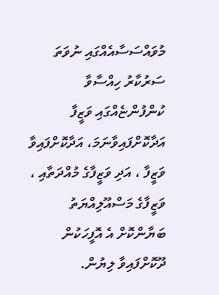މުވައްސަސާއެއްގައި ނުވަތަ ސަރުކާރު ހިއްސާވާ ކުންފުންޏެއްގައި ވަޒީފާ އަދާކޮށްފައިވާނަމަ، އަދާކޮށްފައިވާ ވަޒީފާ ، އަދި ވަޒީފާގެ މުއްދަތާއި ، ވަޒީފާގެ މަސްއޫލިއްޔަތު ބަޔާންކޮށް އެ އޮފީހަކުން ދޫކޮށްފައިވާ ލިޔުން.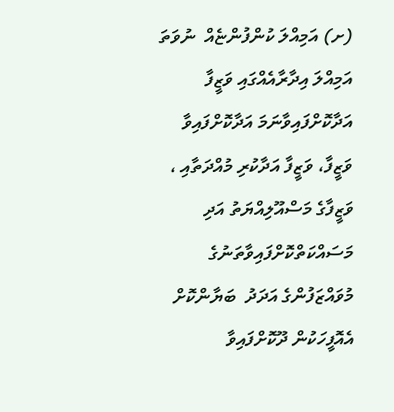(ށ) އަމިއްލަ ކުންފުންޏެއް  ނުވަތަ އަމިއްލަ އިދާރާއެއްގައި ވަޒީފާ އަދާކޮށްފައިވާނަމަ އަދާކޮށްފައިވާ ވަޒީފާ، ވަޒީފާ އަދާކުރި މުއްދަތާއި ، ވަޒީފާގެ މަސްއޫލިއްޔަތު އަދި މަސައްކަތްކޮށްފައިވާތަނުގެ މުވައްޒަފުންގެ އަދަދު  ބަޔާންކޮށް އެއޮފީހަކުން ދޫކޮށްފައިވާ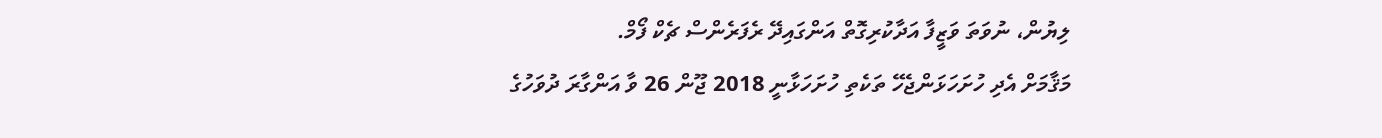ލިޔުން، ނުވަތަ ވަޒީފާ އަދާކުރިގޮތް އަންގައިދޭ ރެފަރެންސް ޗެކް ފޯމް.
މަޤާމަށް އެދި ހުށަހަޅަންޖެހޭ ތަކެތި ހުށަހަޅާނީ 2018 ޖޫން 26 ވާ އަންގާރަ ދުވަހުގެ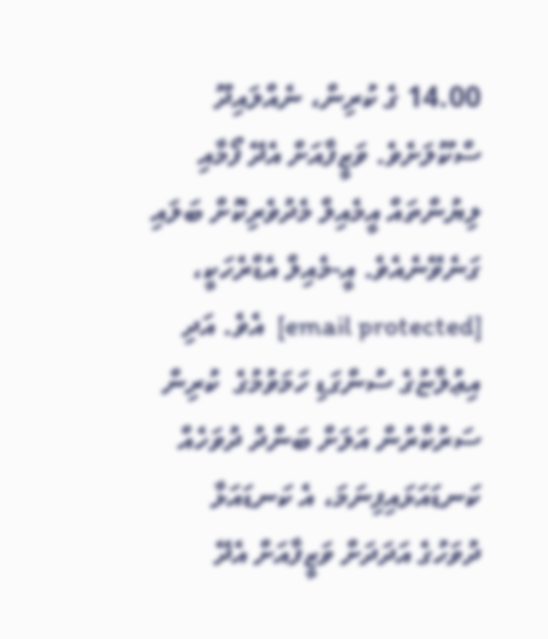14.00 ގެ ކުރިން، ނެއްލައިދޫ ސްކޫލަށެވެ. ވަޒީފާއަށް އެދޭ ފޯމާއި ލިޔުންތައް އީމެއިލް މެދުވެރިކޮށް ބަލައި ގަނެވޭނެއެވެ. އީ-މެއިލް އެޑްރެހަކީ، [email protected]  އެވެ. އަދި އިޢުލާޏުގެ ސުންގަޑި ހަމަވުމުގެ  ކުރިން ސަރުކާރުން އަލަށް ބަންދު ދުވަހެއް ކަނޑައަޅައިފިނަމަ، އެ ކަނޑައަޅާ ދުވަހުގެ އަދަދަށް ވަޒީފާއަށް އެދޭ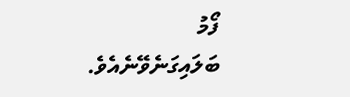ފޯމު ބަލައިގަނެވޭނެއެވެ.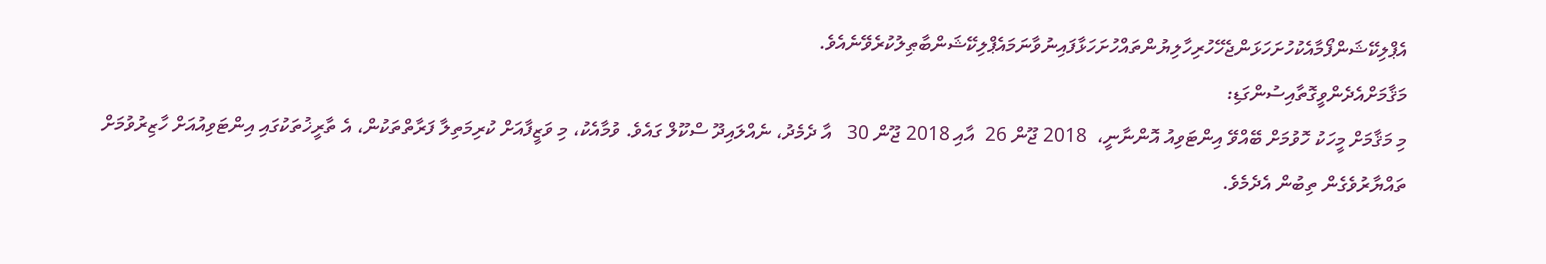އެޕްލިކޭޝަންފޯމާއެކުހުށަހަޅަންޖެހޭހުރިހާލިޔުންތައްހުށަހަޅާފައިނުވާނަމައެޕްލިކޭޝަންބާޠިލުކުރެވޭނެއެވެ.
މަޤާމަށްއެދެންވީގޮތާއިސުންގަޑި:
މި މަޤާމަށް މީހަކު ހޮވުމަށް ބޭއްވޭ އިންޓަވިއު އޮންނާނީ،  2018 ޖޫން 26  އާއި 2018 ޖޫން 30   އާ ދެމެދު، ނެއްލައިދޫ ސްކޫލް ގައެވެ. ވުމާއެކު، މި ވަޒީފާއަށް ކުރިމަތިލާ ފަރާތްތަކުން، އެ ތާރީޚުތަކުގައި އިންޓަވިއުއަށް ހާޒިރުވުމަށް ތައްޔާރުވެގެން ތިބުން އެދެމެވެ.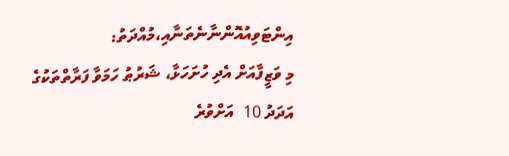އިންޓަވިއުއޮންނާނެތަނާއި،މުއްދަތު:
މި ވަޒީފާއަށް އެދި ހުށަހަޅާ، ޝަރުޠު ހަމަވާ ފަރާތްތަކުގެ އަދަދު 10  އަށްވުރެ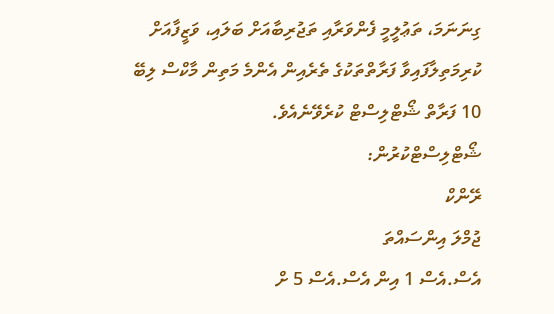ގިނަނަމަ، ތަޢުލީމީ ފެންވަރާއި ތަޖުރިބާއަށް ބަލައި، ވަޒީފާއަށް ކުރިމަތިލާފައިވާ ފަރާތްތަކުގެ ތެރެއިން އެންމެ މަތިން މާކްސް ލިބޭ 10 ފަރާތް ޝޯޓްލިސްޓް ކުރެވޭނެއެވެ.
ޝޯޓްލިސްޓްކުރުން:
ރޭންކް
ޖުމްލަ އިންސައްތަ
އެސް.އެސް 1 އިން އެސް.އެސް 5 ށް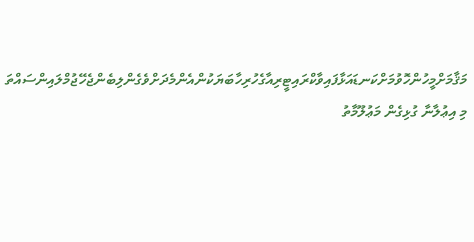މަޤާމަށްމީހުންހޮވުމަށްކަނޑައަޅާފައިވާކްރައިޓީރިއާގެހުރިހާބަޔަކުންއެންމެދަށްވެގެންލިބެންޖެހޭޖުމްލައިންސައްތަ
މި އިޢުލާނާ ގުޅިގެން މަޢުލޫމާތު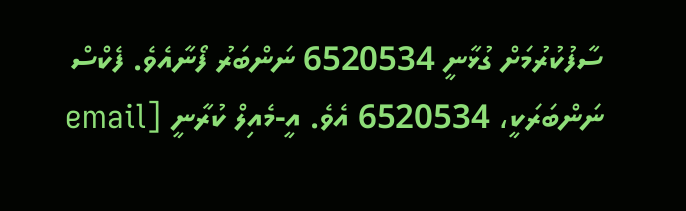ސާފުކުރުމަށް ގުޅާނީ 6520534 ނަންބަރު ފޯނާއެވެ. ފެކްސް ނަންބަރަކީ، 6520534 އެވެ. އީ-މެއިލް ކުރާނީ [email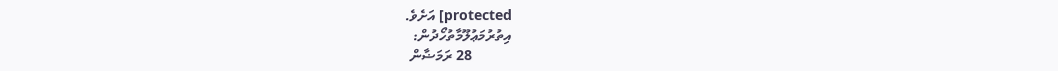protected] އަށެވެ.
އިތުރުމަޢުލޫމާތުހޯދުން:
           28 ރަމަޟާން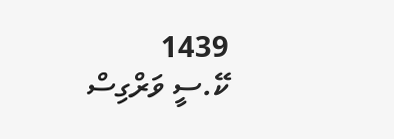1439
ކޭ.ސީ ވަރްގިސް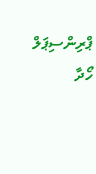ޕްރިންސިޕަލް
ހޯދާ